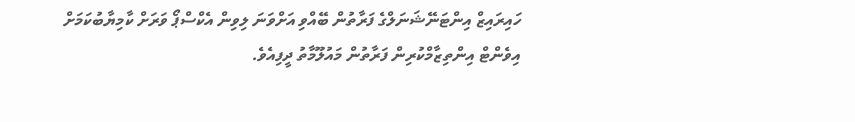ހައިރައިޒް އިންޓަނޭޝަނަލްގެ ފަރާތުން ބޭއްވި އަށްވަނަ ލިވިން އެކްސްޕޯ ވަރަށް ކާމިޔާބުކަމަށް އިވެންޓް އިންތިޒާމްކުރިން ފަރާތުން މައުލޫމާތު ދީފިއެވެ.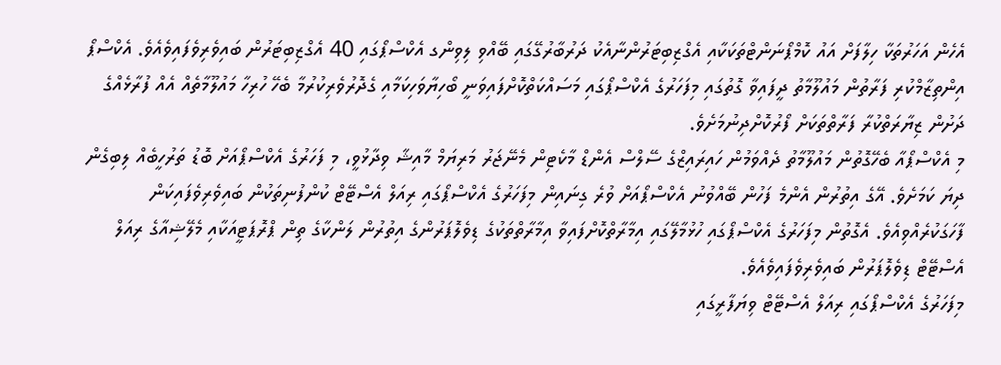އެހެން އަހަރުތަކާ ހިލާފަށް އައު ކޮމްޕޯނަންޓްތަކަކާއި އެގްޒިބިޓަރުންނާއެކު ދަރުބާރުގޭގައި ބޭއްވި ލިވިންގ އެކްސްޕޯގައި 40 އެގްޒިބިޓަރުން ބައިވެރިވެފައިވެއެވެ. އެކްސްޕޯ އިންތިޒާމްކުރި ފަރާތުން މައުލޫމާތު ދީފައިވާ ގޮތުގައި މިފަހަރުގެ އެކްސްޕޯގައި މަސައްކަތްކޮށްފައިވަނީ ބޯހިޔާވަހިކަމާއި ގެދޮރުވެރިކުރުމާ ބެހޭ ހުރިހާ މައުލޫމާތެއް އެއް ފުރާޅެއްގެ ދަށުން ޒިޔާރަތްކުރާ ފަރާތްތަކަށް ފޯރުކޮށްދިނުމަށެވެ.
މި އެކްސްޕޯއާ ބެހޭގޮތުން މައުލޫމާތު ދެއްވަމުން ހައިރައިޒްގެ ސޭލްސް އެންޑް މާކެޓިން މެނޭޖަރު މަރިޔަމް މާއިޝާ ވިދާޅުވީ، މި ފަހަރުގެ އެކްސްޕޯއަށް ބޮޑު ތަރުހީބެއް ލިބިގެން ދިޔަ ކަމަށެވެ. އޭގެ އިތުރުން އެންމެ ފަހުން ބޭއްވުނު އެކްސްޕޯއަށް ވުރެ ގިނައިން މިފަހަރުގެ އެކްސްޕޯގައި ރިއަލް އެސްޓޭޓް ކުންފުނިތަކުން ބައިވެރިވެފައިކަން ފާހަގަކުރެއްވިއެވެ. އެގޮތުން މިފަހަރުގެ އެކްސްޕޯގައި ހުޅުމާލޭގައި އިމާރާތްކޮށްފައިވާ އިމާރާތްތަކުގެ ޑިވެލޮޕަރުންގެ އިތުރުން ލަންކާގެ ތިން ޕްރޮޕަޓީއަކާއި މެލޭޝިއާގެ ރިއަލް އެސްޓޭޓް ޑިވެލޮޕަރުން ބައިވެރިވެފައިވެއެވެ.
މިފަހަރުގެ އެކްސްޕޯގައި ރިއަލް އެސްޓޭޓް ވިޔަފާރީގައި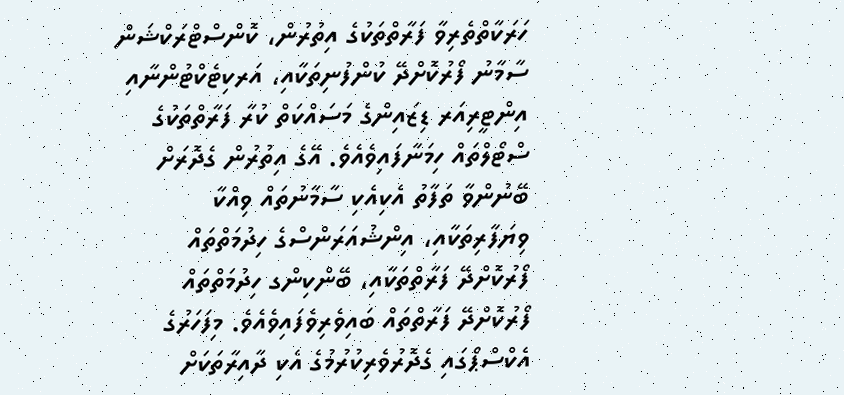ހަރަކާތްތެރިވާ ފަރާތްތަކުގެ އިތުރުން، ކޮންސްޓްރަކްޝަން ސާމާނު ފޯރުކޮށްދޭ ކުންފުނިތަކާއި، އަރކިޓެކްޓުންނާއި އިންޓީރިއަރ ޑިޒައިންގެ މަސައްކަތް ކުރާ ފަރާތްތަކުގެ ސްޓޯލްތައް ހިމަނާފައިވެއެވެ. އޭގެ އިތުރުން ގެދޮރަށް ބޭނުންވާ ތަފާތު އެކިއެކި ސާމާނުތައް ވިއްކާ ވިޔަފާރިތަކާއި، އިންޝުއަރަންސްގެ ހިދުމަތްތައް ފޯރުކޮށްދޭ ފަރާތްތަކާއި، ބޭންކިންގ ހިދުމަތްތައް ފޯރުކޮށްދޭ ފަރާތްތައް ބައިވެރިވެފައިވެއެވެ. މިފަހަރުގެ އެކްސްޕޯގައި ގެދޮރުވެރިކުރުމުގެ އެކި ދާއިރާތަކަށް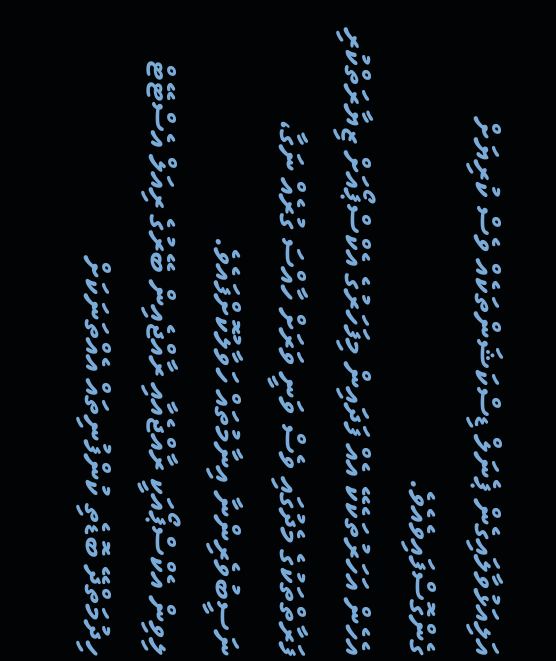އަލިއަޅުވާލައިގެން ޕެނަލް ޑިސްކަޝަންތަކެއް ވެސް ކުރިޔަށް ގެންގޮސްފައިވެއެވެ.
އެހެން އަހަރުތަކެކޭ އެއް ފަދައިން މިފަހަރުގެ އެކްސްޕޯއަށް ޒިޔާރަތްކުރި ފަރާތްތަކުގެ މެދުގައި ވެސް ވަނީ ވަރަށް ހާއްސަ ގުރެއް ނަގާ، ނަސީބުވެރިންނާ އިނާމުތައް ހަވާލުކޮށްފައެވެ.
ލިވިން އެކްސްޕޯއަކީ ރާއްޖެއާއި ރާއްޖެއިން ބޭރުގެ ރިއަލް އެސްޓޭޓް ހިދުމަތްދޭ ބޮޑެތި ކުންފުނިތައް އެއްތަނަކަށް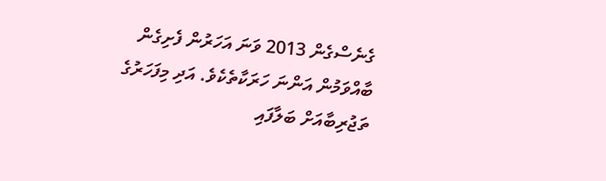ގެނެސްގެން 2013 ވަނަ އަހަރުން ފެށިގެން ބާއްވަމުން އަންނަ ހަރަކާތެކެވެ. އަދި މިފަހަރުގެ ތަޖުރިބާއަށް ބަލާފައި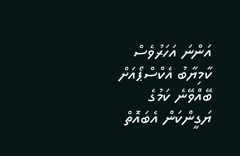އަންނަ އަހަރުވެސް ކާމިޔާބު އެކްސްޕޯއަށް ބޭއްވޭނެ ކަމުގެ ޔަގީންކަން އެބައޮތް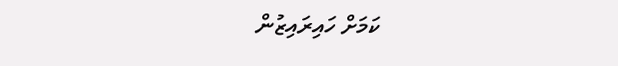ކަމަށް ހައިރައިޒުން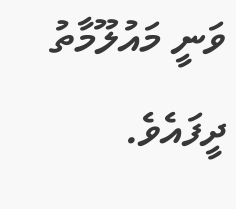ވަނީ މައުލޫމާތު ދީފައެވެ.